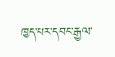ཁྱད་པར་དབང་རྒྱལ་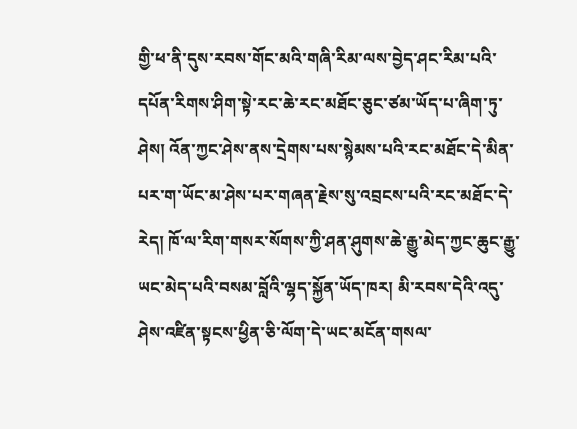གྱི་ཕ་ནི་དུས་རབས་གོང་མའི་གཞི་རིམ་ལས་བྱེད་ཤང་རིམ་པའི་དཔོན་རིགས་ཤིག་སྟེ་རང་ཆེ་རང་མཐོང་ཅུང་ཙམ་ཡོད་པ་ཞིག་ཏུ་ཤེས། འོན་ཀྱང་ཤེས་ནས་དྲེགས་པས་སྙེམས་པའི་རང་མཐོང་དེ་མིན་པར་ག་ཡོང་མ་ཤེས་པར་གཞན་རྗེས་སུ་འབྲངས་པའི་རང་མཐོང་དེ་རེད། ཁོ་ལ་རིག་གསར་སོགས་ཀྱི་ཤན་ཤུགས་ཆེ་རྒྱུ་མེད་ཀྱང་ཆུང་རྒྱུ་ཡང་མེད་པའི་བསམ་བློའི་ལྷད་སྐྱོན་ཡོད་ཁར། མི་རབས་དེའི་འདུ་ཤེས་འཛིན་སྟངས་ཕྱིན་ཅི་ལོག་དེ་ཡང་མངོན་གསལ་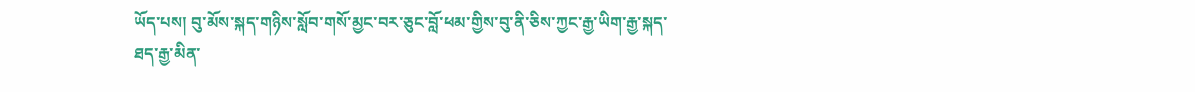ཡོད་པས། བུ་མོས་སྐད་གཉིས་སློབ་གསོ་མྱང་བར་ཅུང་བློ་ཕམ་གྱིས་བུ་ནི་ཅིས་ཀྱང་རྒྱ་ཡིག་རྒྱ་སྐད་ཐད་རྒྱ་མིན་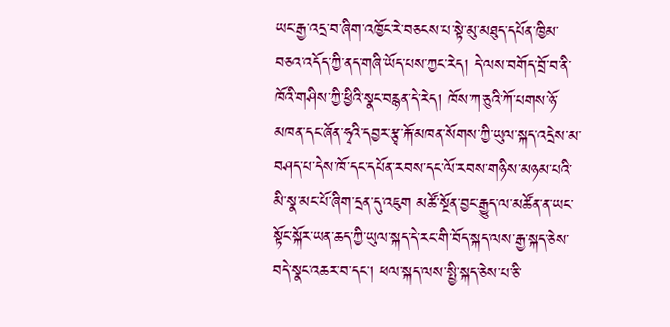ཡང་རྒྱ་འདྲ་བ་ཞིག་འཁྱོང་རེ་བཅངས་པ་སྟེ་མུ་མཐུད་དཔོན་ཁྱིམ་བཅའ་འདོད་ཀྱི་ནད་གཞི་ཡོད་པས་ཀྱང་རེད། དེ་ལས་བགོད་བྲོ་བ་ནི་ཁོའི་གཤིས་ཀྱི་ཕྱིའི་སྣང་བརྙན་དེ་རེད། ཁོས་ཀ་ཅུའི་ཀོ་པགས་ཉོ་མཁན་དང་ཞོན་ཧྭའི་དབྱར་རྩྭ་རྐོ་མཁན་སོགས་ཀྱི་ཡུལ་སྐད་འདྲེས་མ་བཤད་པ་དེས་ཁོ་དང་དཔོན་རབས་དང་ལོ་རབས་གཉིས་མཉམ་པའི་མི་སྣ་མང་པོ་ཞིག་དྲན་དུ་འཇུག མཚོ་སྔོན་བྱང་རྒྱུད་ལ་མཚོན་ན་ཡང་སྟོང་སྐོར་ཡན་ཆད་ཀྱི་ཡུལ་སྐད་དེ་རང་གི་བོད་སྐད་ལས་རྒྱ་སྐད་ཅེས་བདེ་སྣང་འཆར་བ་དང་། ཕལ་སྐད་ལས་སྤྱི་སྐད་ཅེས་པ་ཅི་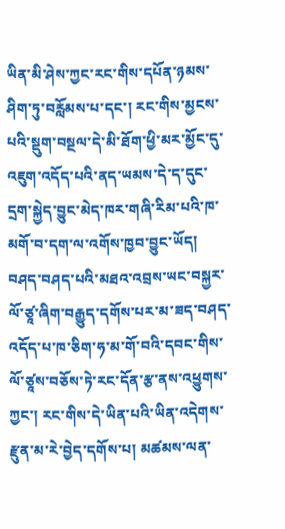ཡིན་མི་ཤེས་ཀྱང་རང་གིས་དཔོན་ཉམས་ཤིག་ཏུ་བརློམས་པ་དང་། རང་གིས་མྱངས་པའི་སྡུག་བསྔལ་དེ་མི་ཐོག་ཕྱི་མར་མྱོང་དུ་འཇུག་འདོད་པའི་ནད་ཡམས་དེ་ད་དུང་དྲག་སྐྱེད་བྱུང་མེད་ཁར་གཞི་རིམ་པའི་ཁ་མགོ་བ་དག་ལ་འགོས་ཁྱབ་བྱུང་ཡོད། བཤད་བཤད་པའི་མཐའ་འབྲས་ཡང་བསྐྱར་ལོ་ཙཱ་ཞིག་བརྒྱུད་དགོས་པར་མ་ཟད་བཤད་འདོད་པ་ཁ་ཅིག་ཧ་མ་གོ་བའི་དབང་གིས་ལོ་ཙཱས་བཅོས་ཏེ་རང་དོན་རྩ་ནས་འཕྱུགས་ཀྱང་། རང་གིས་དེ་ཡིན་པའི་ཡིན་འདེགས་རྫུན་མ་རེ་བྱེད་དགོས་པ། མཚམས་ལན་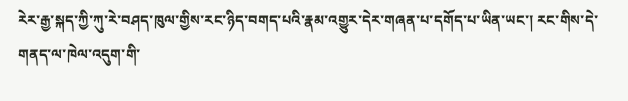རེར་རྒྱ་སྐད་ཀྱི་ཀུ་རེ་བཤད་ཁུལ་གྱིས་རང་ཉིད་བགད་པའི་རྣམ་འགྱུར་དེར་གཞན་པ་དགོད་པ་ཡིན་ཡང་། རང་གིས་དེ་གནད་ལ་ཁེལ་འདུག་གི་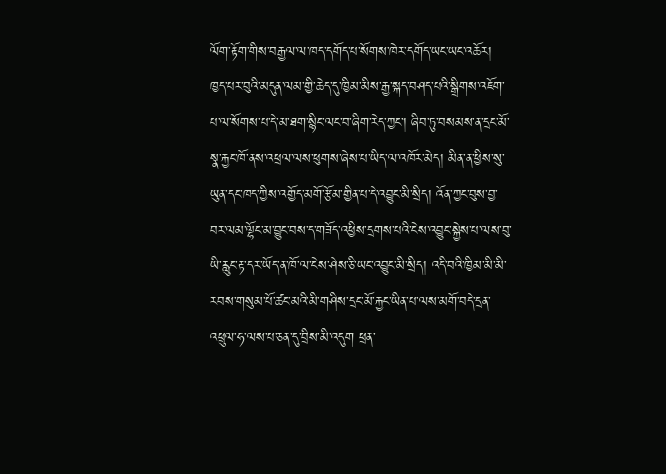ལོག་རྟོག་གིས་བརྒྱལ་ལ་ཁད་དགོད་པ་སོགས་ཁེར་དགོད་ཡང་ཡང་འཆོར། ཁྱད་པར་བུའི་མདུན་ལམ་གྱི་ཆེད་དུ་ཁྱིམ་མིས་རྒྱ་སྐད་བཤད་པའི་སྒྲིགས་འཇོག་པ་ལ་སོགས་པ་དེ་མ་ཐག་སྙིང་ལང་བ་ཞིག་རེད་ཀྱང་། ཞིབ་ཏུ་བསམས་ན་དྲང་མོ་སྣ་རྐྱང་ཁོ་ནས་འཕྲལ་ལས་ཕུགས་ཞེས་པ་ཡིད་ལ་འཁོར་མེད། མིན་ན་ཕྱིས་སུ་ཡུན་དང་ཁད་ཀྱིས་འགྱོད་མགོ་རྩོམ་གྱིན་པ་དེ་འབྱུང་མི་སྲིད། འོན་ཀྱང་བུས་བྱ་བར་ལམ་ལྷོང་མ་བྱུང་བས་ད་གཟོད་འཕྱིས་དྲགས་པའི་ངེས་འབྱུང་སྐྱེས་པ་ལས་བུ་ཡི་རླུང་རྟ་དར་ཡོད་ན་ཁོ་ལ་ངེས་ཤེས་ཅི་ཡང་འབྱུང་མི་སྲིད། འདི་བའི་ཁྱིམ་མི་མི་རབས་གསུམ་པོ་ཚང་མའི་མི་གཤིས་དྲང་མོ་རྐྱང་ཡིན་པ་ལས་མགོ་བདེ་དྲན་འཕྲུལ་ཧ་ལས་པ་ཅན་དུ་བྲིས་མི་འདུག ཕྲན་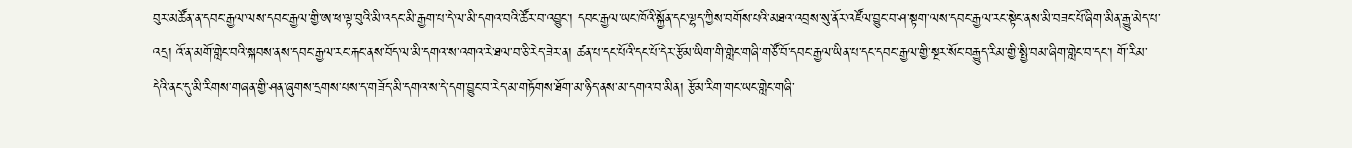བུར་མཚོན་ན་དབང་རྒྱལ་ལས་དབང་རྒྱལ་གྱི་ཨ་ཕ་ལྟ་བུའི་མི་འདང་མི་རྒྱག་པ་དེ་ལ་མི་དགའ་བའི་ཚོར་བ་འབྱུང་། དབང་རྒྱལ་ཡང་ཁོའི་སྐྱོན་དང་ལྷད་ཀྱིས་བགོས་པའི་མཐའ་འབྲས་སུ་ནོར་འཛོལ་བྱུང་བ་ཤ་སྟག་ལས་དབང་རྒྱལ་རང་སྟེང་ནས་མི་བཟང་པོ་ཞིག་མིན་རྒྱུ་མེད་པ་འདྲ། འོ་ན་མགོ་གླེང་བའི་སྐབས་ནས་དབང་རྒྱལ་རང་རྐང་ནས་བོད་ལ་མི་དགའ་ས་འགའ་རེ་ཐལ་བ་ཅི་རེད་ཟེར་ན། ཚན་པ་དང་པོའི་དང་པོ་དེར་རྩོམ་ཡིག་གི་གླེང་གཞི་གཙོ་བོ་དབང་རྒྱལ་ཡིན་པ་དང་དབང་རྒྱལ་གྱི་སྔར་སོང་བརྒྱུད་རིམ་གྱི་སྤྱི་བམ་ཞིག་གླེང་བ་དང་། གོ་རིམ་དེའི་ནང་དུ་མི་རིགས་གཞན་གྱི་ཤན་ཞུགས་དྲགས་པས་ད་གཟོད་མི་དགའ་ས་དེ་དག་བྱུང་བ་རེད་མ་གཏོགས་ཐོག་མ་ཉིད་ནས་མ་དགའ་བ་མིན། རྩོམ་རིག་གང་ཡང་གླེང་གཞི་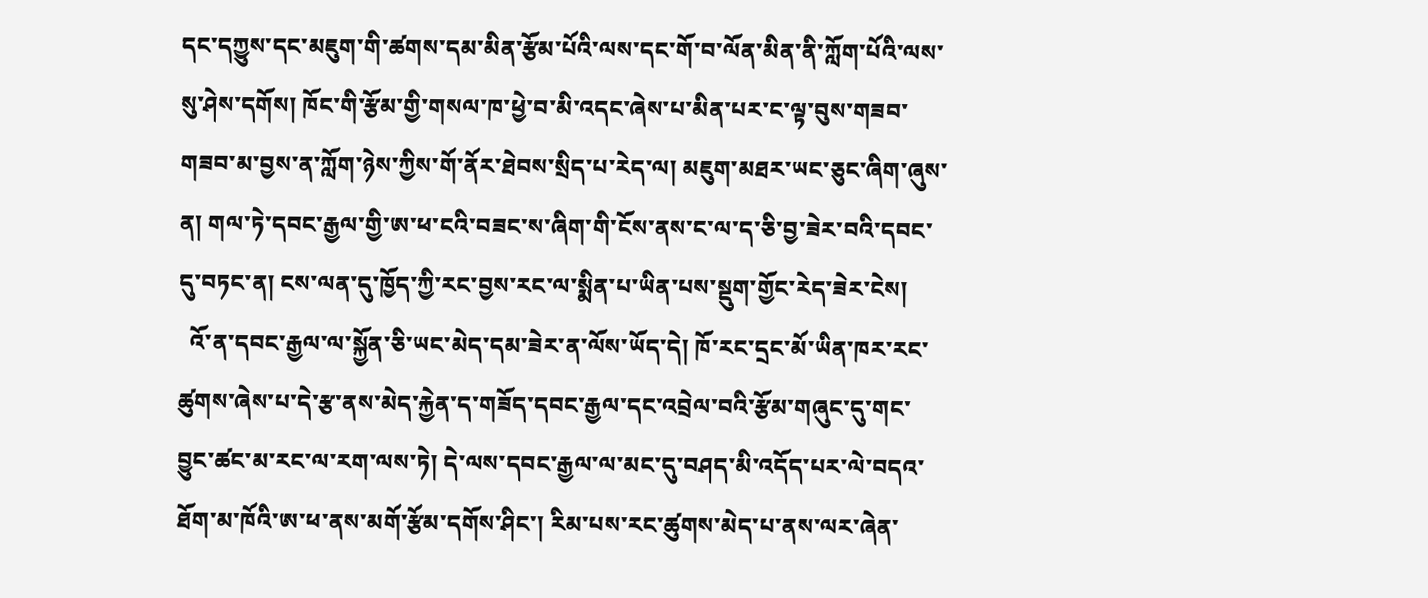དང་དཀྱུས་དང་མཇུག་གི་ཚགས་དམ་མིན་རྩོམ་པོའི་ལས་དང་གོ་བ་ལོན་མིན་ནི་ཀློག་པོའི་ལས་སུ་ཤེས་དགོས། ཁོང་གི་རྩོམ་གྱི་གསལ་ཁ་ཕྱེ་བ་མི་འདང་ཞེས་པ་མིན་པར་ང་ལྟ་བུས་གཟབ་གཟབ་མ་བྱས་ན་ཀློག་ཉེས་ཀྱིས་གོ་ནོར་ཐེབས་སྲིད་པ་རེད་ལ། མཇུག་མཐར་ཡང་ཅུང་ཞིག་ཞུས་ན། གལ་ཏེ་དབང་རྒྱལ་གྱི་ཨ་ཕ་ངའི་བཟང་ས་ཞིག་གི་ངོས་ནས་ང་ལ་ད་ཅི་བྱ་ཟེར་བའི་དབང་དུ་བཏང་ན། ངས་ལན་དུ་ཁྱོད་ཀྱི་རང་བྱས་རང་ལ་སྨིན་པ་ཡིན་པས་སྡུག་གྱོང་རེད་ཟེར་ངེས།
  འོ་ན་དབང་རྒྱལ་ལ་སྐྱོན་ཅི་ཡང་མེད་དམ་ཟེར་ན་ལོས་ཡོད་དེ། ཁོ་རང་དྲང་མོ་ཡིན་ཁར་རང་ཚུགས་ཞེས་པ་དེ་རྩ་ནས་མེད་རྐྱེན་ད་གཟོད་དབང་རྒྱལ་དང་འབྲེལ་བའི་རྩོམ་གཞུང་དུ་གང་བྱུང་ཚང་མ་རང་ལ་རག་ལས་ཏེ། དེ་ལས་དབང་རྒྱལ་ལ་མང་དུ་བཤད་མི་འདོད་པར་ལེ་བདའ་ཐོག་མ་ཁོའི་ཨ་ཕ་ནས་མགོ་རྩོམ་དགོས་ཤིང་། རིམ་པས་རང་ཚུགས་མེད་པ་ནས་ལར་ཞེན་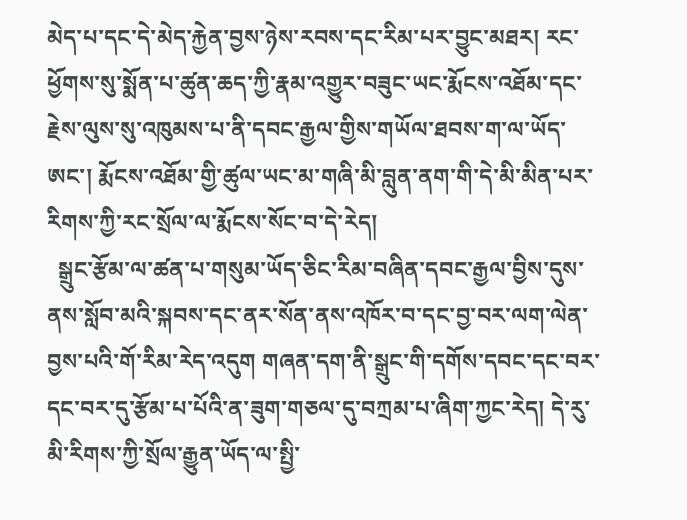མེད་པ་དང་དེ་མེད་རྐྱེན་བྱས་ཉེས་རབས་དང་རིམ་པར་བྱུང་མཐར། རང་ཕྱོགས་སུ་སྨོན་པ་ཚུན་ཆད་ཀྱི་རྣམ་འགྱུར་བཟུང་ཡང་རྨོངས་འཐོམ་དང་རྗེས་ལུས་སུ་འཁུམས་པ་ནི་དབང་རྒྱལ་གྱིས་གཡོལ་ཐབས་ག་ལ་ཡོད་ཨང་། རྨོངས་འཐོམ་གྱི་ཚུལ་ཡང་མ་གཞི་མི་བླུན་ནག་གི་དེ་མི་མིན་པར་རིགས་ཀྱི་རང་སྲོལ་ལ་རྨོངས་སོང་བ་དེ་རེད།
  སྒྲུང་རྩོམ་ལ་ཚན་པ་གསུམ་ཡོད་ཅིང་རིམ་བཞིན་དབང་རྒྱལ་བྱིས་དུས་ནས་སློབ་མའི་སྐབས་དང་ནར་སོན་ནས་འཁོར་བ་དང་བྱ་བར་ལག་ལེན་བྱས་པའི་གོ་རིམ་རེད་འདུག གཞན་དག་ནི་སྒྲུང་གི་དགོས་དབང་དང་བར་དང་བར་དུ་རྩོམ་པ་པོའི་ན་ཟུག་གཅལ་དུ་བཀྲམ་པ་ཞིག་ཀྱང་རེད། དེ་རུ་མི་རིགས་ཀྱི་སྲོལ་རྒྱུན་ཡོད་ལ་སྤྱི་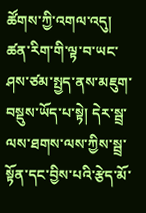ཚོགས་ཀྱི་འགལ་འདུ། ཚན་རིག་གི་ལྟ་བ་ཡང་ཤས་ཙམ་སྤྱད་ནས་མཇུག་བསྡུས་ཡོད་པ་སྟེ། དེར་སྦྲ་ལས་ཐགས་ལས་ཀྱིས་སྦྲ་སྟོན་དང་བྱིས་པའི་རྩེད་མོ་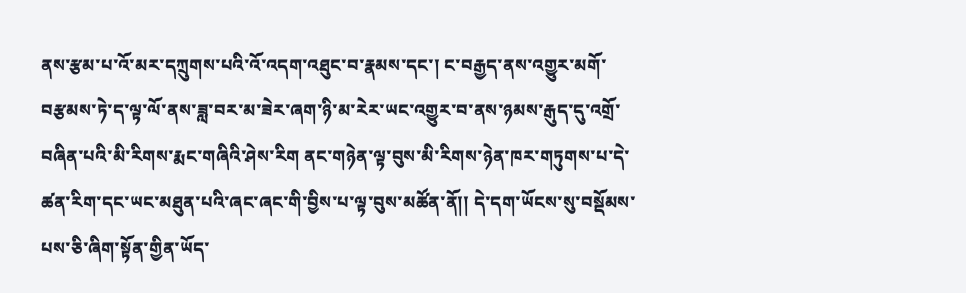ནས་རྩམ་པ་འོ་མར་དཀྲུགས་པའི་འོ་འདག་འཐུང་བ་རྣམས་དང་། ང་བརྒྱད་ནས་འགྱུར་མགོ་བརྩམས་ཏེ་ད་ལྟ་ལོ་ནས་ཟླ་བར་མ་ཟེར་ཞག་ཉི་མ་རེར་ཡང་འགྱུར་བ་ནས་ཉམས་རྒུད་དུ་འགྲོ་བཞིན་པའི་མི་རིགས་རྨང་གཞིའི་ཤེས་རིག ནང་གཉེན་ལྟ་བུས་མི་རིགས་ཉེན་ཁར་གཏུགས་པ་དེ་ཚན་རིག་དང་ཡང་མཐུན་པའི་ཞང་ཞང་གི་བྱིས་པ་ལྟ་བུས་མཚོན་ནོ།། དེ་དག་ཡོངས་སུ་བསྡོམས་པས་ཅི་ཞིག་སྟོན་གྱིན་ཡོད་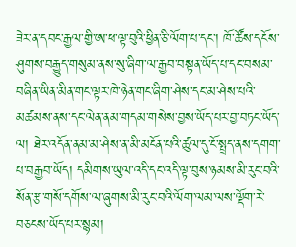ཟེར་ན་དབང་རྒྱལ་གྱི་ཨ་ཕ་ལྟ་བུའི་ཕྱིན་ཅི་ལོག་པ་དང་། ཁོ་ཚོས་དངོས་ཤུགས་བརྒྱུད་གསུམ་ནས་སུ་ཞིག་ལ་རྒྱབ་བསྟན་ཡོད་པ་དང་བསམ་བཞིན་ཡིན་མིན་གང་ལྟར་ཁེ་ཉེན་གང་ཞིག་ཤེས་དང་མ་ཤེས་པའི་མཚམས་ནས་དང་ལེན་ནམ་གདམ་གསེས་བྱས་ཡོད་པར་བྱ་བཏང་ཡོད་ལ། ཐེར་འདོན་ནམ་མ་ཤེས་ན་མི་མངོན་པའི་ཚུལ་དུ་ངོ་སྤྲད་ནས་དགག་པ་བརྒྱབ་ཡོད། དམིགས་ཡུལ་འདི་དང་འདི་ལྟ་བུས་ཉམས་མི་རུང་བའི་སོན་རྩ་གསོ་དགོས་ལ་ཞུགས་མི་རུང་བའི་ལོག་ལམ་ལས་ལྡོག་རེ་བཅངས་ཡོད་པར་སྙམ།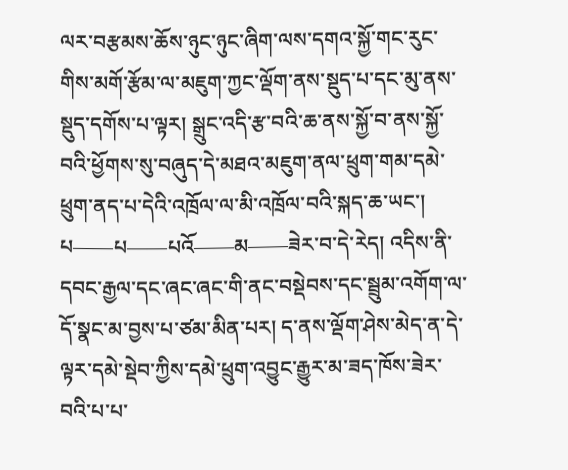ལར་བརྩམས་ཆོས་ཉུང་ཉུང་ཞིག་ལས་དགའ་སྐྱོ་གང་རུང་གིས་མགོ་རྩོམ་ལ་མཇུག་ཀྱང་ལྡོག་ནས་སྡུད་པ་དང་མུ་ནས་སྡུད་དགོས་པ་ལྟར། སྒྲུང་འདི་རྩ་བའི་ཆ་ནས་སྐྱོ་བ་ནས་སྐྱོ་བའི་ཕྱོགས་སུ་བཞུད་དེ་མཐའ་མཇུག་ནལ་ཕྲུག་གམ་དམེ་ཕྲུག་ནད་པ་དེའི་འཁྲོལ་ལ་མི་འཁྲོལ་བའི་སྐད་ཆ་ཡང་། པ——པ——པའོ——མ——ཟེར་བ་དེ་རེད། འདིས་ནི་དབང་རྒྱལ་དང་ཞང་ཞང་གི་ནང་བསྡེབས་དང་སྦྲུམ་འགོག་ལ་དོ་སྣང་མ་བྱས་པ་ཙམ་མིན་པར། ད་ནས་ལྡོག་ཤེས་མེད་ན་དེ་ལྟར་དམེ་སྡེབ་ཀྱིས་དམེ་ཕྲུག་འབྱུང་རྒྱུར་མ་ཟད་ཁོས་ཟེར་བའི་པ་པ་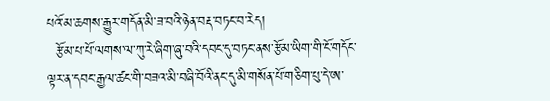པའོ་མ་ཆགས་རྒྱུར་གདོན་མི་ཟ་བའི་ཉེན་བརྡ་བཏང་བ་རེད།
  རྩོམ་པ་པོ་ལགས་ལ་ཀུ་རེ་ཞིག་ཞུ་བའི་དབང་དུ་བཏང་ནས་རྩོམ་ཡིག་གི་ངོ་གདོང་ལྟར་ན་དབང་རྒྱལ་ཚང་གི་བཟའ་མི་བཞི་བོའི་ནང་དུ་མི་གསོན་པོ་གཅིག་པུ་དེ་ཨ་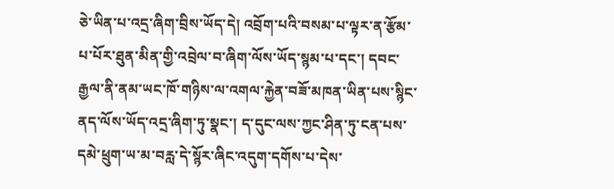ཅེ་ཡིན་པ་འདྲ་ཞིག་བྲིས་ཡོད་དེ། འབྲོག་པའི་བསམ་པ་ལྟར་ན་རྩོམ་པ་པོར་ཐུན་མིན་གྱི་འབྲེལ་བ་ཞིག་ལོས་ཡོད་སྙམ་པ་དང་། དབང་རྒྱལ་ནི་ནམ་ཡང་ཁོ་གཉིས་ལ་འགལ་རྐྱེན་བཟོ་མཁན་ཡིན་པས་སྙིང་ནད་ལོས་ཡོད་འདྲ་ཞིག་ཏུ་སྣང་། ད་དུང་ལས་ཀྱང་ཤིན་ཏུ་ངན་པས་དམེ་ཕྲུག་ཡ་མ་བརླ་དེ་སྙོར་ཞིང་འདུག་དགོས་པ་དེས་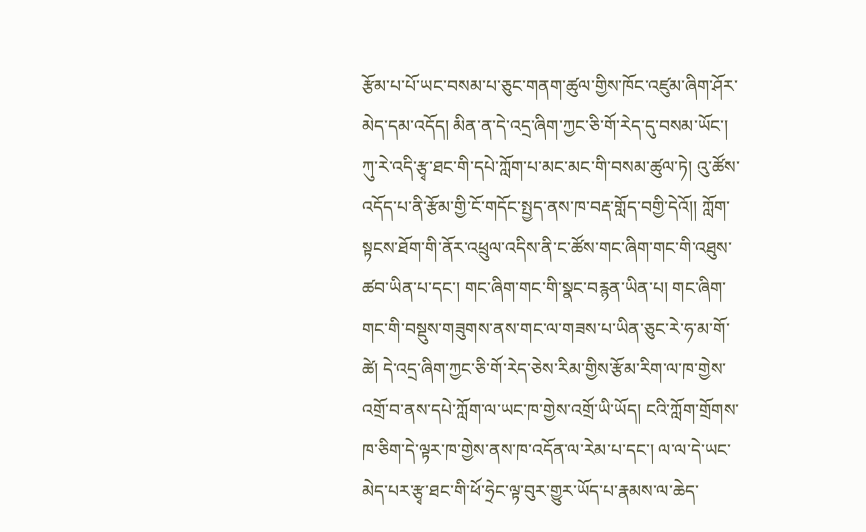རྩོམ་པ་པོ་ཡང་བསམ་པ་ཅུང་གནག་ཚུལ་གྱིས་ཁོང་འཛུམ་ཞིག་ཤོར་མེད་དམ་འདོད། མིན་ན་དེ་འདྲ་ཞིག་ཀྱང་ཅི་གོ་རེད་དུ་བསམ་ཡོང་། ཀུ་རེ་འདི་རྩྭ་ཐང་གི་དཔེ་ཀློག་པ་མང་མང་གི་བསམ་ཚུལ་ཏེ། འུ་ཚོས་འདོད་པ་ནི་རྩོམ་གྱི་ངོ་གདོང་སྤྱད་ནས་ཁ་བརྡ་གློད་བགྱི་དེའོ།། ཀློག་སྟངས་ཐོག་གི་ནོར་འཕྲུལ་འདིས་ནི་ང་ཚོས་གང་ཞིག་གང་གི་འཐུས་ཚབ་ཡིན་པ་དང་། གང་ཞིག་གང་གི་སྣང་བརྙན་ཡིན་པ། གང་ཞིག་གང་གི་བསྡུས་གཟུགས་ནས་གང་ལ་གཟས་པ་ཡིན་ཅུང་རེ་ཧ་མ་གོ་ཚེ། དེ་འདྲ་ཞིག་ཀྱང་ཅི་གོ་རེད་ཅེས་རིམ་གྱིས་རྩོམ་རིག་ལ་ཁ་གྱེས་འགྲོ་བ་ནས་དཔེ་ཀློག་ལ་ཡང་ཁ་གྱེས་འགྲོ་ཡི་ཡོད། ངའི་ཀློག་གྲོགས་ཁ་ཅིག་དེ་ལྟར་ཁ་གྱེས་ནས་ཁ་འདོན་ལ་རེམ་པ་དང་། ལ་ལ་དེ་ཡང་མེད་པར་རྩྭ་ཐང་གི་ཕོ་ཧྲེང་ལྟ་བུར་གྱུར་ཡོད་པ་རྣམས་ལ་ཆེད་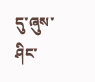དུ་ཞུས་ཤིང་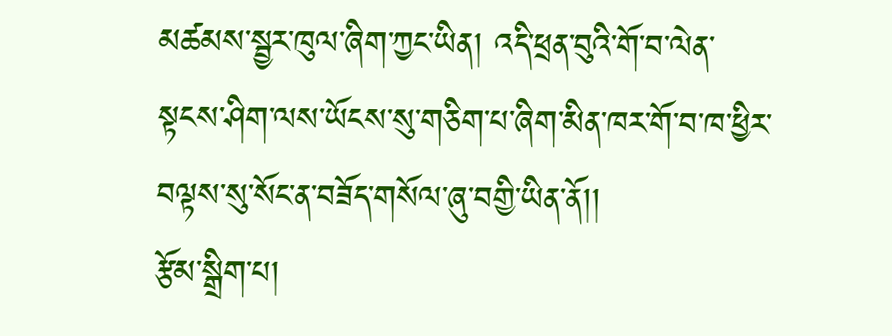མཚམས་སྦྱར་ཁུལ་ཞིག་ཀྱང་ཡིན། འདི་ཕྲན་བུའི་གོ་བ་ལེན་སྟངས་ཤིག་ལས་ཡོངས་སུ་གཅིག་པ་ཞིག་མིན་ཁར་གོ་བ་ཁ་ཕྱིར་བལྟས་སུ་སོང་ན་བཟོད་གསོལ་ཞུ་བགྱི་ཡིན་ནོ།།
རྩོམ་སྒྲིག་པ།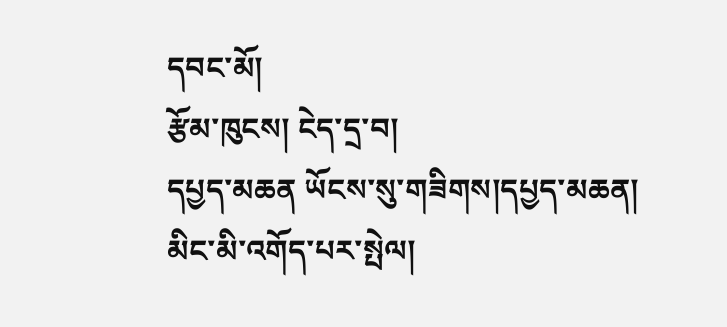དབང་མོ།
རྩོམ་ཁུངས། ངེད་དྲ་བ།
དཔྱད་མཆན ཡོངས་སུ་གཟིགས།དཔྱད་མཆན།
མིང་མི་འགོད་པར་སྤེལ།